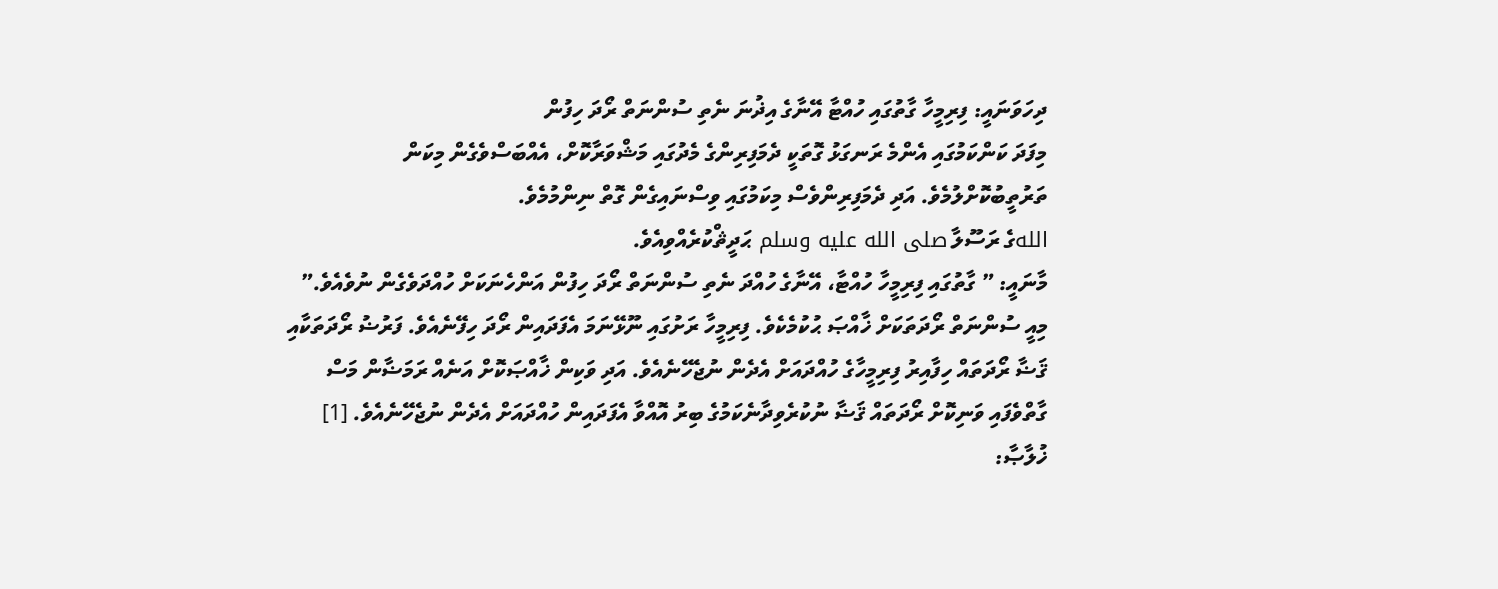ދިހަވަނައީ: ފިރިމީހާ ގާތުގައި ހުއްޓާ އޭނާގެ އިޛުނަ ނެތި ސުންނަތް ރޯދަ ހިފުން
މިފަދަ ކަންކަމުގައި އެންމެ ރަނގަޅު ގޮތަކީ ދެމަފިރިންގެ މެދުގައި މަޝްވަރާކޮށް، އެއްބަސްވެގެން މިކަން ތަރުތީބުކޮށްލުމެވެ. އަދި ދެމަފިރިންވެސް މިކަމުގައި ވިސްނައިގެން ގޮތް ނިންމުމެވެ.
اللهގެ ރަސޫލާ صلى الله عليه وسلم ޙަދީޘްކުރެއްވިއެވެ.
މާނައީ: ” ގާތުގައި ފިރިމީހާ ހުއްޓާ، އޭނާގެ ހުއްދަ ނެތި ސުންނަތް ރޯދަ ހިފުން އަންހެނަކަށް ހުއްދަވެގެން ނުވެއެވެ.”
މިއީ ސުންނަތް ރޯދަތަކަށް ޚާއްޞަ ޙުކުމެކެވެ. ފިރިމީހާ ރަށުގައި ނޫޅޭނަމަ އެފަދައިން ރޯދަ ހިފޭނެއެވެ. ފަރުޟު ރޯދަތަކާއި ޤަޟާ ރޯދަތައް ހިފާއިރު ފިރިމީހާގެ ހުއްދައަށް އެދެން ނުޖެހޭނެއެވެ. އަދި ވަކިން ޚާއްޞަކޮށް އަނެއް ރަމަޟާން މަސް ގާތްވެފައި ވަނިކޮށް ރޯދަތައް ޤަޟާ ނުކުރެވިދާނެކަމުގެ ބިރު އޮއްވާ އެފަދައިން ހުއްދައަށް އެދެން ނުޖެހޭނެއެވެ. [1]
ޚުލާޞާ: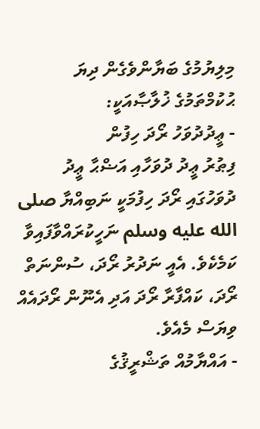މިލިޔުމުގެ ބަޔާންވެގެން ދިޔަ ޙުކުމްތަމުގެ ޚުލާޞާއަކީ:
- ޢީދުދުވަހު ރޯދަ ހިފުން
ފިޠުރު ޢީދު ދުވަހާއި އަޟްޙާ ޢީދު ދުވަހުގައި ރޯދަ ހިފުމަކީ ނަބިއްޔާ صلى الله عليه وسلم ނަހީކުރައްވާފައިވާ ކަމެކެވެ. އެއީ ނަދުރު ރޯދަ، ސުންނަތް ރޯދަ، ކައްފާރާ ރޯދަ އަދި އެނޫން ރޯދައެއް ވިޔަސް މެއެވެ.
- އައްޔާމުއް ތަޝްރީޤުގެ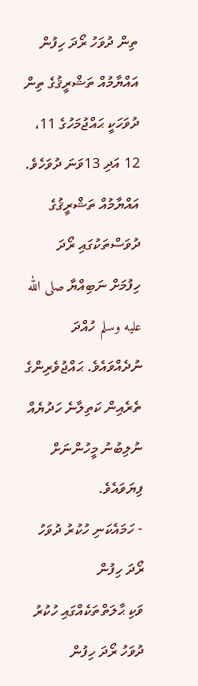ތިން ދުވަހު ރޯދަ ހިފުން
އައްޔާމުއް ތަޝްރީޤުގެ ތިން ދުވަހަކީ ޙައްޖުމަހުގެ 11، 12 އަދި 13ވަނަ ދުވަހެވެ. އައްޔާމުއް ތަޝްރީޤުގެ ދުވަސްތަކުގައި ރޯދަ ހިފުމަށް ނަބިއްޔާ صلى الله عليه وسلم ހުއްދަ ނުދެއްވައެވެ. ޙައްޖުވެރިންގެ ތެރެއިން ކަތިލާނެ ހަދުޔެއް ނުލިބުނު މީހުންނަށް ފިޔަވައެވެ.
- ހަމައެކަނި ހުކުރު ދުވަހު ރޯދަ ހިފުން
ވަކި ޙާލަތްތަކެއްގައި ހުކުރު ދުވަހު ރޯދަ ހިފުން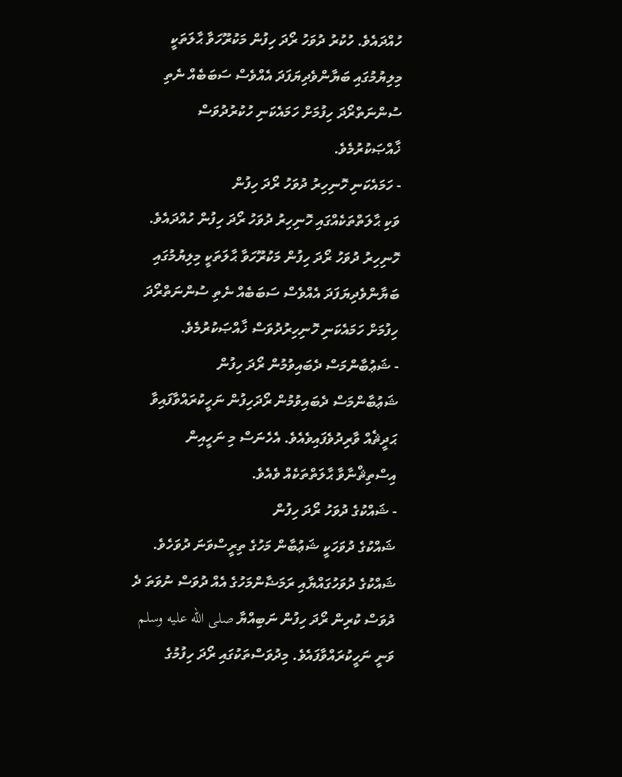ހުއްދައެވެ. ހުކުރު ދުވަހު ރޯދަ ހިފުން މަކުރޫހަވާ ޙާލަތަކީ މިލިޔުމުގައި ބަޔާންވެދިޔަފަދަ އެއްވެސް ސަބަބެއް ނެތި ސުންނަތްރޯދަ ހިފުމަށް ހަމައެކަނި ހުކުރުދުވަސް ޚާއްޞަކުރުމެވެ.
- ހަމައެކަނި ހޮނިހިރު ދުވަހު ރޯދަ ހިފުން
ވަކި ޙާލަތްތަކެއްގައި ހޮނިހިރު ދުވަހު ރޯދަ ހިފުން ހުއްދައެވެ. ހޮނިހިރު ދުވަހު ރޯދަ ހިފުން މަކުރޫހަވާ ޙާލަތަކީ މިލިޔުމުގައި ބަޔާންވެދިޔަފަދަ އެއްވެސް ސަބަބެއް ނެތި ސުންނަތްރޯދަ ހިފުމަށް ހަމައެކަނި ހޮނިހިރުދުވަސް ޚާއްޞަކުރުމެވެ.
- ޝަޢުބާންމަސް ދެބައިވުމުން ރޯދަ ހިފުން
ޝަޢުބާންމަސް ދެބައިވުމުން ރޯދަހިފުން ނަހީކުރައްވާފައިވާ ޙަދީޘެއް ވާރިދުވެފައިވެއެވެ. އެހެނަސް މި ނަހީއިން އިސްތިޘްނާވާ ޙާލަތްތަކެއް ވެއެވެ.
- ޝައްކުގެ ދުވަހު ރޯދަ ހިފުން
ޝައްކުގެ ދުވަހަކީ ޝަޢުބާން މަހުގެ ތިރީސްވަނަ ދުވަހެވެ. ޝައްކުގެ ދުވަހުގައްޔާއި ރަމަޟާންމަހުގެ އެއް ދުވަސް ނުވަތަ ދެ ދުވަސް ކުރިން ރޯދަ ހިފުން ނަބިއްޔާ صلى الله عليه وسلم ވަނީ ނަހީކުރައްވާފައެވެ. މިދުވަސްތަކުގައި ރޯދަ ހިފުމުގެ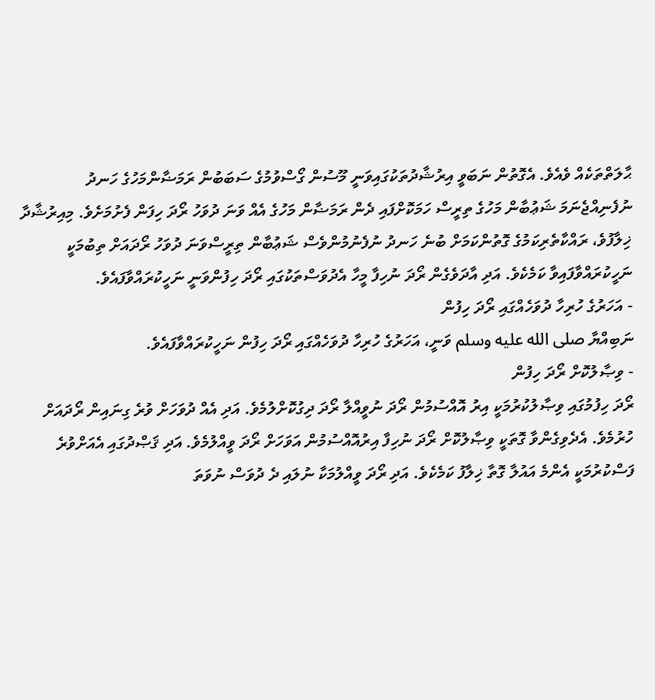ޙާލަތްތަކެއް ވެއެވެ. އެގޮތުން ނަބަވީ އިރުޝާދުތަކުގައިވަނީ މޫސުން ގޯސްވުމުގެ ސަބަބުން ރަމަޟާންމަހުގެ ހަނދު ނުފެނިއްޖެނަމަ ޝަޢުބާން މަހުގެ ތިރީސް ހަމަކޮށްފައި ދެން ރަމަޟާން މަހުގެ އެއް ވަނަ ދުވަހު ރޯދަ ހިފަން ފެށުމަށެވެ. މިއިރުޝާދާ ޚިލާފުވެ، ރައްކާތެރިކަމުގެ ގޮތުންކަމަށް ބުނެ ހަނދު ނުފެނުމުންވެސް ޝަޢުބާން ތިރީސްވަނަ ދުވަހު ރޯދައަށް ތިބުމަކީ ނަހީކުރައްވާފައިވާ ކަމެކެވެ. އަދި އާދަވެގެން ރޯދަ ނުހިފާ މީހާ އެދުވަސްތަކުގައި ރޯދަ ހިފުންވަނީ ނަހީކުރައްވާފައެވެ.
- އަހަރުގެ ހުރިހާ ދުވަހެއްގައި ރޯދަ ހިފުން
ނަބިއްޔާ صلى الله عليه وسلم ވަނީ، އަހަރުގެ ހުރިހާ ދުވަހެއްގައި ރޯދަ ހިފުން ނަހީކުރައްވާފައެވެ.
- ވިޞާލުކޮށް ރޯދަ ހިފުން
ރޯދަ ހިފުމުގައި ވިޞާލުކުރުމަކީ އިރު އޮއްސުމުން ރޯދަ ނުވީއްލާ ރޯދަ ދިގުކޮށްލުމެވެ. އަދި އެއް ދުވަހަށް ވުރެ ގިނައިން ރޯދައަށް ހުރުމެވެ. އެދެވިގެންވާ ގޮތަކީ ވިޞާލުކޮށް ރޯދަ ނުހިފާ އިރުއޮއްސުމުން އަވަހަށް ރޯދަ ވީއްލުމެވެ. އަދި ޤަޞްދުގައި އެއަށްވުރެ ފަސްކުރުމަކީ އެންމެ އައުލާ ގޮތާ ޚިލާފު ކަމެކެވެ. އަދި ރޯދަ ވީއްލުމަކާ ނުލައި ދެ ދުވަސް ނުވަތަ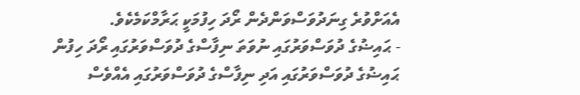އެއަށްވުރެ ގިނަދުވަސްވަންދެން ރޯދަ ހިފުމަކީ ޙަރާމްކަމެކެވެ.
- ޙައިޟުގެ ދުވަސްވަރުގައި ނުވަތަ ނިފާސްގެ ދުވަސްވަރުގައި ރޯދަ ހިފުން
ޙައިޟުގެ ދުވަސްވަރުގައި އަދި ނިފާސްގެ ދުވަސްވަރުގައި އެއްވެސް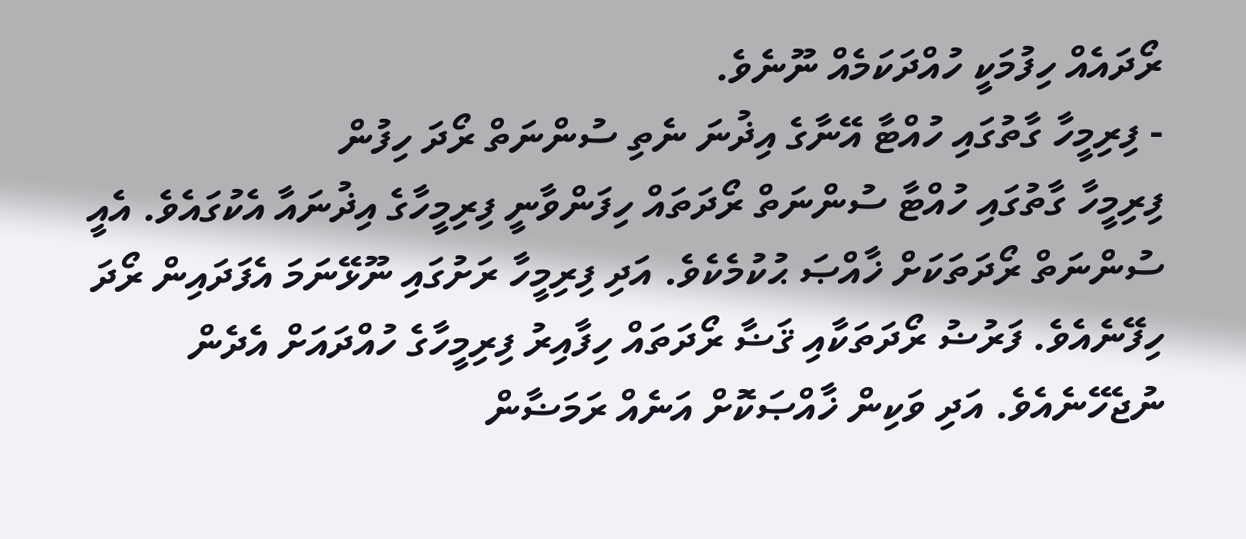ރޯދައެއް ހިފުމަކީ ހުއްދަކަމެއް ނޫނެވެ.
- ފިރިމީހާ ގާތުގައި ހުއްޓާ އޭނާގެ އިޛުނަ ނެތި ސުންނަތް ރޯދަ ހިފުން
ފިރިމީހާ ގާތުގައި ހުއްޓާ ސުންނަތް ރޯދަތައް ހިފަންވާނީ ފިރިމީހާގެ އިޛުނައާ އެކުގައެވެ. އެއީ ސުންނަތް ރޯދަތަކަށް ޚާއްޞަ ޙުކުމެކެވެ. އަދި ފިރިމީހާ ރަށުގައި ނޫޅޭނަމަ އެފަދައިން ރޯދަ ހިފޭނެއެވެ. ފަރުޟު ރޯދަތަކާއި ޤަޟާ ރޯދަތައް ހިފާއިރު ފިރިމީހާގެ ހުއްދައަށް އެދެން ނުޖެހޭނެއެވެ. އަދި ވަކިން ޚާއްޞަކޮށް އަނެއް ރަމަޟާން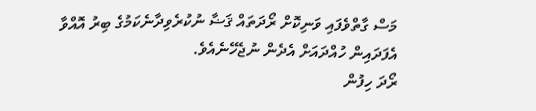މަސް ގާތްވެފައި ވަނިކޮށް ރޯދަތައް ޤަޟާ ނުކުރެވިދާނެކަމުގެ ބިރު އޮއްވާ އެފަދައިން ހުއްދައަށް އެދެން ނުޖެހޭނެއެވެ.
ރޯދަ ހިފުން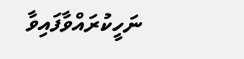ނަހީކުރައްވާފައިވާ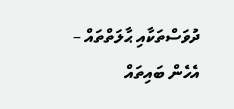ދުވަސްތަކާއި ޙާލަތްތައް – އެހެން ބައިތައް